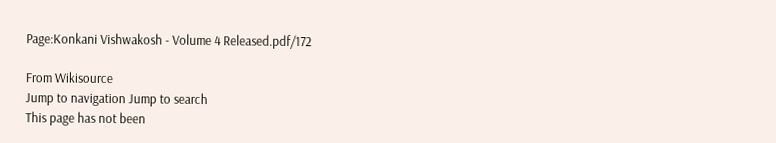Page:Konkani Vishwakosh - Volume 4 Released.pdf/172

From Wikisource
Jump to navigation Jump to search
This page has not been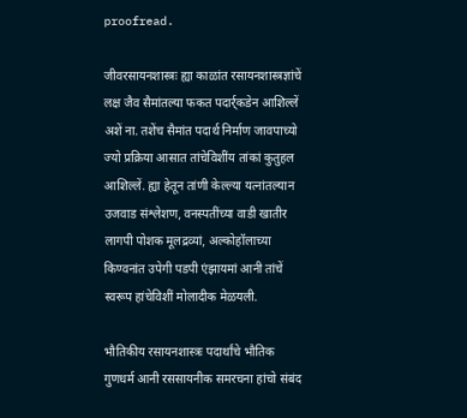proofread.

जीवरसायनशास्त्रः ह्या काळांत रसायनशास्त्रज्ञांचें लक्ष जैव सैमांतल्या फकत पदार्र्कडेन आशिल्लें अशें ना. तशेंच सैमांत पदार्थ निर्माण जावपाच्यो ज्यो प्रक्रिया आसात तांचेविशींय तांकां कुतुहल आशिल्लें. ह्या हेतून तांणी केल्ल्या यत्नांतल्यान उजवाड संश्लेशण, वनस्पतींच्या वाडी खातीर लागपी पोशक मूलद्रव्यां, अल्कोहॉलाच्या किण्वनांत उपेगी पडपी एंझायमां आनी तांचें स्वरूप हांचेविशीं मोलादीक मेळयली.

भौतिकीय रसायनशास्त्रः पदार्थांचे भौतिक गुणधर्म आनी रससायनीक समरचना हांचो संबंद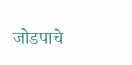जोडपाचे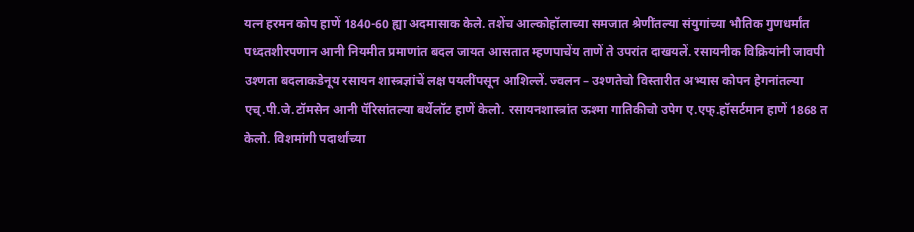यत्न हरमन कोप हाणें 1840-60 ह्या अदमासाक केले. तशेंच आल्कोहॉलाच्या समजात श्रेणींतल्या संयुगांच्या भौतिक गुणधर्मांत पध्दतशीरपणान आनी नियमीत प्रमाणांत बदल जायत आसतात म्हणपाचेंय ताणें ते उपरांत दाखयलें. रसायनीक विक्रियांनी जावपी उश्णता बदलाकडेनूय रसायन शास्त्रज्ञांचें लक्ष पयलींपसून आशिल्लें. ज्वलन – उश्णतेचो विस्तारीत अभ्यास कोपन हेगनांतल्या एच्.पी.जे.टॉमसेन आनी पॅरिसांतल्या बर्थेलॉट हाणें केलो. रसायनशास्त्रांत ऊश्मा गातिकीचो उपेग ए.एफ्.हॉसर्टमान हाणें 1868 त केलो. विशमांगी पदार्थांच्या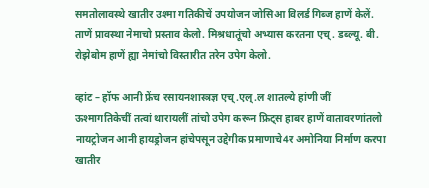समतोलावस्थे खातीर उश्मा गतिकीचें उपयोजन जोसिआ विलर्ड गिब्ज हाणें केलें. ताणें प्रावस्था नेमाचो प्रस्ताव केलो. मिश्रधातूंचो अभ्यास करतना एच्. डब्ल्यू. बी. रोझेबोम हाणें ह्या नेमांचो विस्तारीत तरेन उपेग केलो.

व्हांट – हॉफ आनी फ्रेंच रसायनशास्त्रज्ञ एच्.एल्.ल शातल्ये हांणी जीं ऊश्मागतिकेचीं तत्वां थारायलीं तांचो उपेग करून फ्रिट्स हाबर हाणें वातावरणांतलो नायट्रोजन आनी हायड्रोजन हांचेपसून उद्देगीक प्रमाणाचे4र अमोनिया निर्माण करपा खातीर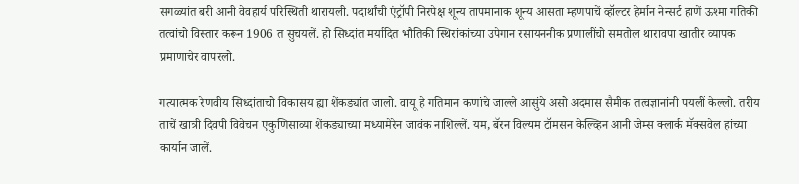सगळ्यांत बरी आनी वेवहार्य परिस्थिती थारायली. पदार्थांची एंट्रॉपी निरपेक्ष शून्य तापमानाक शून्य आसता म्हणपाचें व्हॉल्टर हेर्मान नेन्सर्ट हाणें ऊश्मा गतिकी तत्वांचो विस्तार करून 1906 त सुचयलें. हो सिध्दांत मर्यादित भौतिकी स्थिरांकांच्या उपेगान रसायननीक प्रणालींचो समतोल थारावपा खातीर व्यापक प्रमाणाचेर वापरलो.

गत्यात्मक रेणवीय सिध्दांताचो विकासय ह्या शेंकड्यांत जालो. वायू हे गतिमान कणांचे जाल्ले आसुंये असो अदमास सैमीक तत्वज्ञानांनी पयलीं केल्लो. तरीय ताचें खात्री दिवपी विवेचन एकुणिसाव्या शेंकड्याच्या मध्यामेरेन जावंक नाशिल्लें. यम, बॅरन विल्यम टॉमसन केल्व्हिन आनी जेम्स क्लार्क मॅक्सवेल हांच्या कार्यान जालें.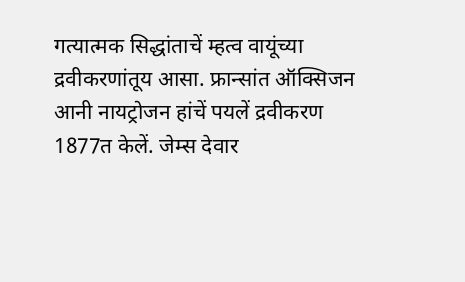गत्यात्मक सिद्धांताचें म्हत्व वायूंच्या द्रवीकरणांतूय आसा. फ्रान्सांत ऑक्सिजन आनी नायट्रोजन हांचें पयलें द्रवीकरण 1877त केलें. जेम्स देवार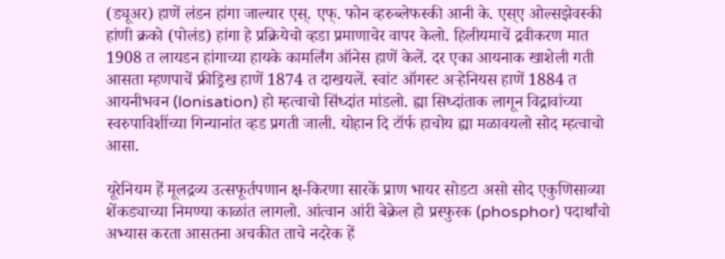(ड्यूअर) हाणें लंडन हांगा जाल्यार एस्. एफ्. फोन व्हरुब्लेफस्की आनी के. एस्ए ओल्सझेवस्की हांणी क्रको (पोलंड) हांगा हे प्रक्रियेचो व्हडा प्रमाणाचेर वापर केलो. हिलीयमाचें द्रवीकरण मात 1908 त लायडन हांगाच्या हायके कामर्लिंग ऑनेस हाणें केलें. दर एका आयनाक खाशेली गती आसता म्हणपाचें फ्रीड्रिख हाणें 1874 त दाखयलें. स्वांट ऑगस्ट अऱ्हेनियस हाणें 1884 त आयनीभवन (lonisation) हो म्हत्वाचो सिंध्दांत मांडलो. ह्या सिध्दांताक लागून विद्रावांच्या स्वरुपाविशींच्या गिन्यानांत व्हड प्रगती जाली. योहान दि टॉर्फ हाचोय ह्या मळावयलो सोद म्हत्वाचो आसा.

यूरेनियम हें मूलद्रव्य उत्सफूर्तपणान क्ष-किरणा सारकें प्राण भायर सोडटा असो सोद एकुणिसाव्या शेंकड्याच्या निमण्या काळांत लागलो. आंत्वान आंरी बेक्रेल हो प्रस्फुरक (phosphor) पदार्थांचो अभ्यास करता आसतना अचकीत ताचे नदरेक हें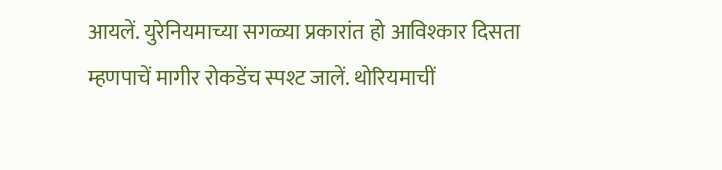आयलें. युरेनियमाच्या सगळ्या प्रकारांत हो आविश्कार दिसता म्हणपाचें मागीर रोकडेंच स्पश्ट जालें. थोरियमाचीं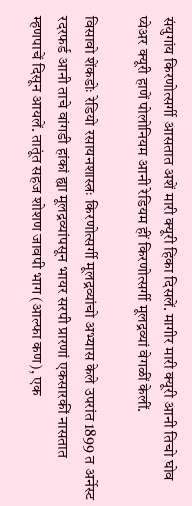संयुगांय किरणोत्सर्गी आसतात अशें मारी क्यूरी हिका दिसलें. मागीर मारी क्यूरी आनी तिचो घोव प्येअर क्यूरी हाणें पोलोनियम आनी रेडियम हीं किरणोत्सर्गी मूलद्रव्यां वेगळीं केलीं.

विसावो शेंकडोः रेडियो रसायनशास्त्रः किरणोत्सर्गी मूलद्रव्यांचो अभ्यास केले उपरांत 1899 त अर्नेस्ट रदरफर्ड आनी ताचे वांगडी हांकां ह्या मूलद्रव्यांपसून भायर सरपी प्रारणां एकसारकीं नासतात म्हणपाचें दिसून आयलें. तातूंत सहज शोशण जावपी भाग (आल्फा कण), एक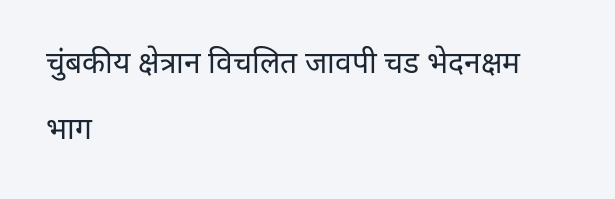चुंबकीय क्षेत्रान विचलित जावपी चड भेदनक्षम भाग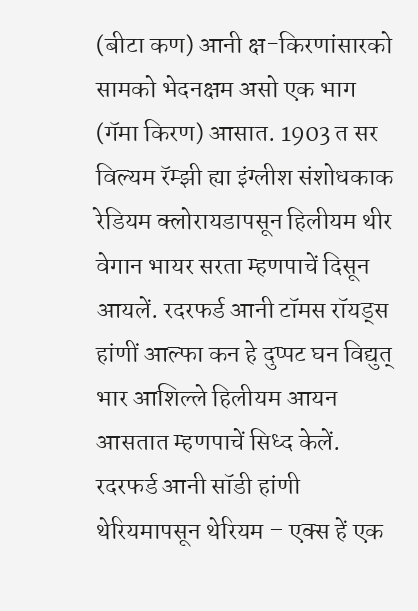(बीटा कण) आनी क्ष-किरणांसारको सामको भेदनक्षम असो एक भाग (गॅमा किरण) आसात. 1903 त सर विल्यम रॅम्झी ह्या इंग्लीश संशोधकाक रेडियम क्लोरायडापसून हिलीयम थीर वेगान भायर सरता म्हणपाचें दिसून आयलें. रदरफर्ड आनी टॉमस रॉयड्स हांणीं आल्फा कन हे दुप्पट घन विद्युत् भार आशिल्ले हिलीयम आयन आसतात म्हणपाचें सिध्द केलें. रदरफर्ड आनी सॉडी हांणी थेरियमापसून थेरियम – एक्स हें एक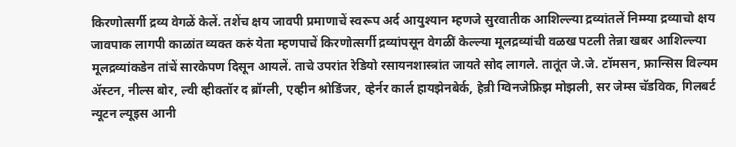किरणोत्सर्गी द्रव्य वेगळें केलें. तशेंच क्षय जावपी प्रमाणाचें स्वरूप अर्द आयुश्यान म्हणजे सुरवातीक आशिल्ल्या द्रव्यांतलें निम्म्या द्रव्याचो क्षय जावपाक लागपी काळांत व्यक्त करुं येता म्हणपाचें किरणोत्सर्गी द्रव्यांपसून वेगळीं केल्ल्या मूलद्रव्यांची वळख पटली तेन्ना खबर आशिल्ल्या मूलद्रव्यांकडेन तांचें सारकेपण दिसून आयलें. ताचे उपरांत रेडियो रसायनशास्त्रांत जायते सोद लागले. तातूंत जे.जे. टॉमसन, फ्रान्सिस विल्यम ॲस्टन, नील्स बोर, ल्वी व्हीक्तॉर द ब्रॉग्ली, एव्हीन श्रोडिंजर, व्हेर्नर कार्ल हायझेनबेर्क, हेन्री ग्विनजेफ्रिझ मोझली, सर जेम्स चॅडविक, गिलबर्ट न्यूटन ल्यूइस आनी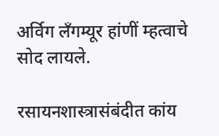अर्विग लँगम्यूर हांणीं म्हत्वाचे सोद लायले.

रसायनशास्त्रासंबंदीत कांय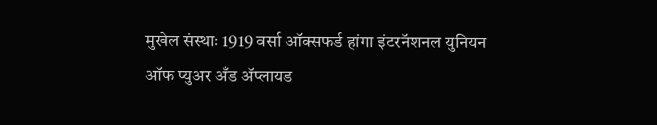मुखेल संस्थाः 1919 वर्सा ऑक्सफर्ड हांगा इंटरनॅशनल युनियन ऑफ प्युअर अँड ॲप्लायड